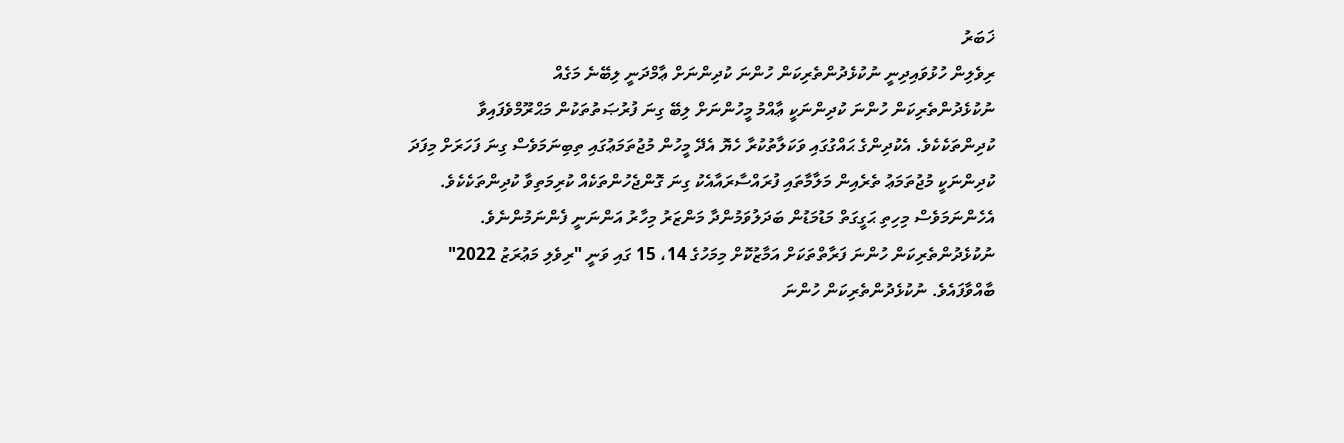ޚަބަރު
ރިވެލިން ހުޅުވައިދިނީ ނުކުޅެދުންތެރިކަން ހުންނަ ކުދިންނަށް ޢާމްދަނީ ލިބޭނެ މަގެއް
ނުކުޅެދުންތެރިކަން ހުންނަ ކުދިންނަކީ ޢާއްމު މީހުންނަށް ލިބޭ ގިނަ ފުރުޞަތުތަކުން މަޙްރޫމްވެފައިވާ ކުދިންތަކެކެވެ. އެކުދިންގެ ޙައްގުގައި ވަކަލާތުކުރާ ހެޔޮ އެދޭ މީހުން މުޖުތަމަޢުގައި ތިބިނަމަވެސް ގިނަ ފަހަރަށް މިފަދަ ކުދިންނަކީ މުޖުތަމަޢު ތެރެއިން މަލާމާތައި ފުރައްސާރައާއެކު ގިނަ ގޮންޖެހުންތަކެއް ކުރިމަތިވާ ކުދިންތަކެކެވެ. އެހެންނަމަވެސް މިހިތި ޙަގީގަތް މަޑުމަޑުން ބަދަލުވަމުންދާ މަންޒަރު މިހާރު އަންނަނީ ފެންނަމުންނެވެ.
ނުކުޅެދުންތެރިކަން ހުންނަ ފަރާތްތަކަށް އަމާޒުކޮށް މިމަހުގެ 14، 15 ގައި ވަނީ "ރިވެލި މަޢުރަޒު 2022" ބާއްވާފައެވެ. ނުކުޅެދުންތެރިކަން ހުންނަ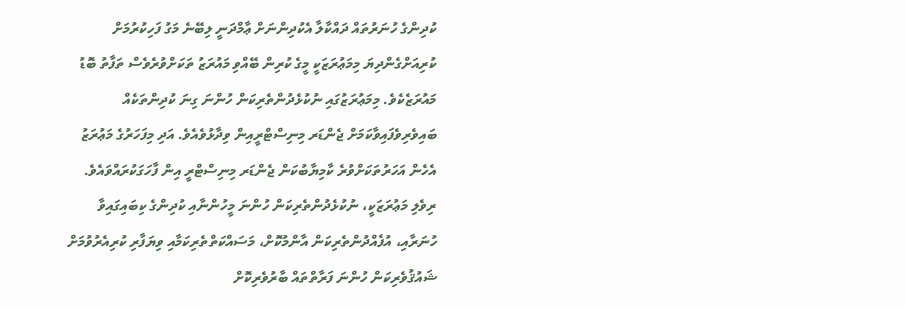ކުދިންގެ ހުނަރުތައް ދައްކާލާ އެކުދިންނަށް ޢާމްދަނީ ލިބޭނެ މަގު ފަހިކުރުމަށް ކުރިއަށްގެންދިޔަ މިމަޢުރަޒަކީ މީގެ ކުރިން ބޭއްވި މައުރަޒު ތަކަށްވުރެވެސް ތަފާތު ބޮޑު މައުރަޒެކެވެ. މިމަޢުރަޒުގައި ނުކުޅެދުންތެރިކަން ހުންނަ ގިނަ ކުދިންތަކެއް ބައިވެރިވެފައިވާކަމަށް ޖެންޑަރ މިނިސްޓްރީއިން ވިދާޅުވެއެވެ. އަދި މިފަހަރުގެ މަޢުރަޒު އެހެން އަހަރުތަކަށްވުރެ ކާމިޔާބުކަން ޖެންޑަރ މިނިސްޓްރީ އިން ފާހަގަކުރައްވައެވެ.
ރިވެލި މަޢުރަޒަކީ، ނުކުޅެދުންތެރިކަން ހުންނަ މީހުންނާއި ކުދިންގެ ކިބައިގައިވާ ހުނަރާއި، އުފެއްދުންތެރިކަން އާންމުކޮށް، މަސައްކަތްތެރިކަމާއި ވިޔަފާރި ކުރިއެރުވުމަށް ޝައުޤުވެރިކަން ހުންނަ ފަރާތްތައް ބާރުވެރިކޮށް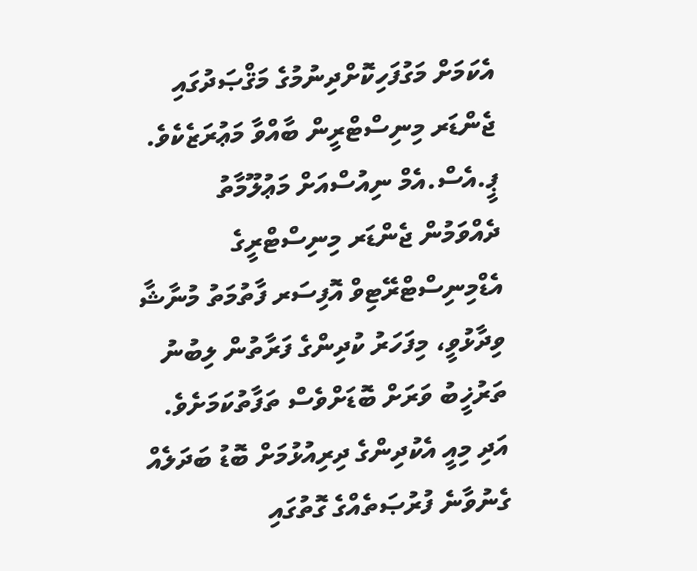އެކަމަށް މަގުފަހިކޮށްދިނުމުގެ މަޤްޞަދުގައި ޖެންޑަރ މިނިސްޓްރީން ބާއްވާ މަޢުރަޒެކެވެ.
ޕީ.އެސް.އެމް ނިއުސްއަށް މަޢުލޫމާތު ދެއްވަމުން ޖެންޑަރ މިނިސްޓްރީގެ އެޑްމިނިސްޓްރޭޓިވް އޮފިސަރ ފާތުމަތު މުނާޝާ ވިދާޅުވީ، މިފަހަރު ކުދިންގެ ފަރާތުން ލިބުނު ތަރުޚީބު ވަރަށް ބޮޑަށްވެސް ތަފާތުކަމަށެވެ. އަދި މިއީ އެކުދިންގެ ދިރިއުޅުމަށް ބޮޑު ބަދަލެއް ގެނުވާނެ ފުރުޞަތެއްގެ ގޮތުގައި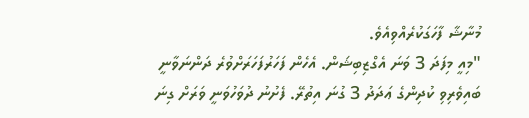މުނާޝާ ފާހަގަކުރެއްވިއެވެ.
"މިއީ މިފަދަ 3 ވަނަ އެގްޒިބިޝަން. އެހެން ފަހަރުފަހަރަށްވުރެ ދަންނަވާނީ ބައިވެރިވި ކުދިންގެ ޢަދަދު 3 ގުނަ އިތުރޭ. ފެށުނު ދުވަހުވަނީ ވަރަށް ގިނަ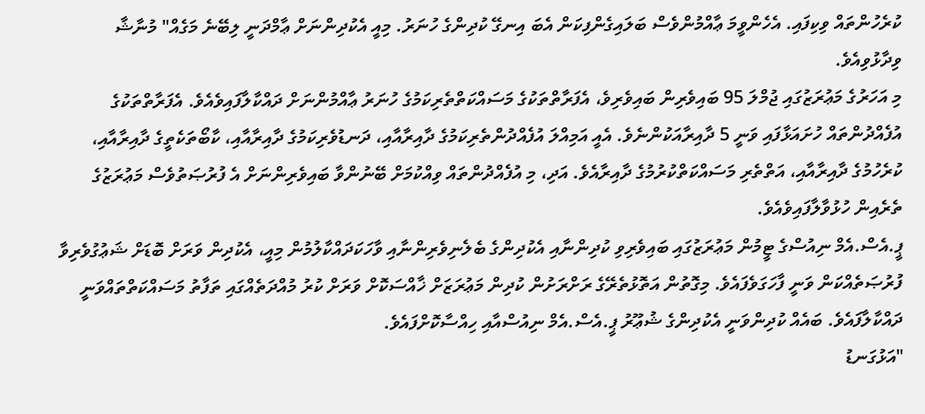ކުރެހުންތައް ވިކިފައި. އެހެންވީމަ ޢާއްމުންވެސް ބަލައިގެންފިކަން އެބަ އިނގޭ ކުދިންގެ ހުނަރު. މިއީ އެކުދިންނަށް ޢާމްދަނީ ލިބޭނެ މަގެއް" މުނާޝާ ވިދާޅުވިއެވެ.
މި އަހަރުގެ މަޢުރަޒުގައި ޖުމްލަ 95 ބައިވެރިން ބައިވެރިވެ، އެފަރާތްތަކުގެ މަސައްކަތްތެރިކަމުގެ ހުނަރު ޢާއްމުންނަށް ދައްކާލާފައިވެއެވެ. އެފަރާތްތަކުގެ އުފެއްދުންތައް ހުށައަޅާފައި ވަނީ 5 ދާއިރާއަކުންނެވެ. އެއީ އަމިއްލަ އުފެއްދުންތެރިކަމުގެ ދާއިރާއާއި، ދަނޑުވެރިކަމުގެ ދާއިރާއާއި، ކާބޯތަކެތީގެ ދާއިރާއާއި، ކުރެހުމުގެ ދާއިރާއާއި، އަތްތެރި މަސައްކަތްކުރުމުގެ ދާއިރާއެވެ. އަދި، މި އުފެއްދުންތައް ވިއްކުމަށް ބޭނުންވާ ބައިވެރިންނަށް އެ ފުރުޞަތުވެސް މަޢުރަޒުގެ ތެރެއިން ހުޅުވާލާފައިވެއެވެ.
ޕީ.އެސް.އެމް ނިއުސްގެ ޓީމުން މަޢުރަޒުގައި ބައިވެރިވި ކުދިންނާއި އެކުދިންގެ ބެލެނިވެރިންނާއި ވާހަކަދައްކާލުމުން މިއީ، އެކުދިން ވަރަށް ބޮޑަށް ޝަޢުގުވެރިވާ ފުރުޞަތެއްކަން ވަނީ ފާހަގަވެފައެވެ. މިގޮތުން އަތޮޅުތެރޭގެ ރަށްރަށުން ކުދިން މަޢުރަޒަށް ޚާއްސަކޮށް ވަރަށް ކުރު މުއްދަތެއްގައި ތަފާތު މަސައްކަތްތައްވަނީ ދައްކާލާފައެވެ. ބައެއް ކުދިންވަނީ އެކުދިންގެ ޝުޢޫރު ޕީ.އެސް.އެމް ނިއުސްއާއި ހިއްސާކޮށްފައެވެ.
"އަޅުގަނޑު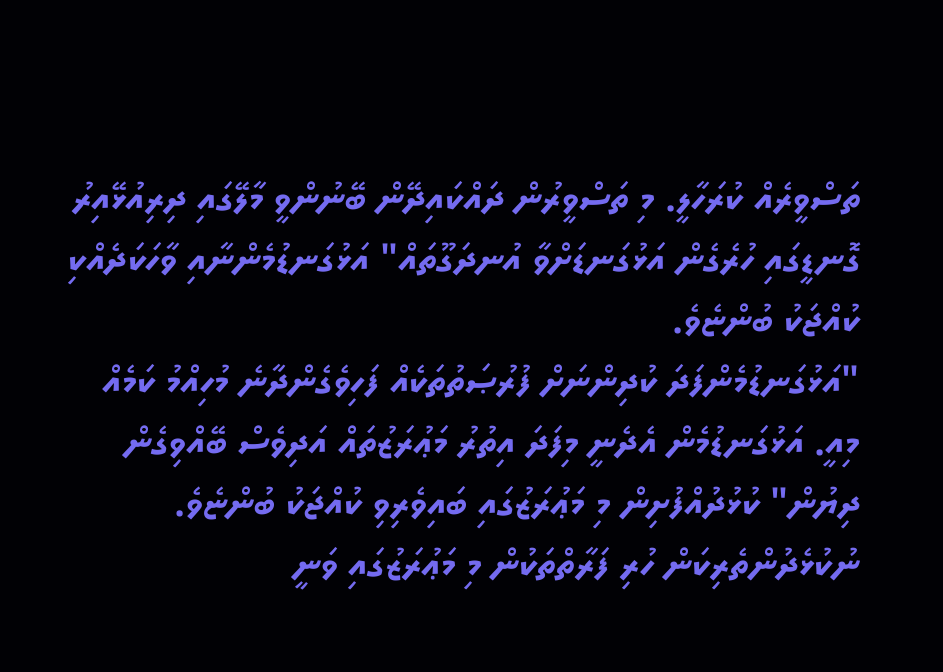ތަސްވީރެއް ކުރަހާލީ. މި ތަސްވީރުން ދައްކައިދޭން ބޭނުންވީ މާލޭގައި ދިރިއުޅޭއިރު ގޮނޑީގައި ހުރެގެން އަޅުގަނޑަށްވާ އުނދަގޫތައް" އަޅުގަނޑުމެންނާއި ވާހަކަދެއްކި ކުއްޖަކު ބުންޏެވެ.
"އަޅުގަނޑުމެންފަދަ ކުދިންނަށް ފުރުޞަތުތަކެއް ފަހިވެގެންދާނެ މުހިއްމު ކަމެއް މިއީ. އަޅުގަނޑުމެން އެދެނީ މިފަދަ އިތުރު މަޢުރަޒުތައް އަދިވެސް ބޭއްވިގެން ދިޔުން" ކުޅުދުއްފުށިން މި މަޢުރަޒުގައި ބައިވެރިވި ކުއްޖަކު ބުންޏެވެ.
ނުކުޅެދުންތެރިކަން ހުރި ފަރާތްތަކުން މި މަޢުރަޒުގައި ވަނީ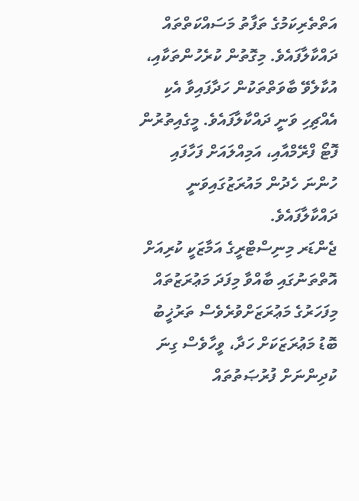އަތްތެރިކަމުގެ ތަފާތު މަސައްކަތްތައް ދައްކާލާފައެވެ. މިގޮތުން ކުރެހުންތަކާއި، އުކާލެވޭ ބާވަތްތަކުން ހަދާފައިވާ އެކި އެއްޗިހި ވަނީ ދައްކާލާފައެވެ. މީގެއިތުރުން ފޮޓޯ ފްރޭމްއާއި، އަމިއްލައަށް ފަހާފައި ހުންނަ ހެދުން މައުރަޒުގައިވަނީ ދައްކާލާފައެވެ.
ޖެންޑަރ މިނިސްޓްރީގެ އަމާޒަކީ ކުރިއަށް އޮތްތަނުގައި ބާއްވާ މިފަދަ މަޢުރަޒުތައް މިފަހަރުގެ މަޢުރަޒަށްވުރެވެސް ތަރުޚީބު ބޮޑު މަޢުރަޒަކަށް ހަދާ، ވީހާވެސް ގިނަ ކުދިންނަށް ފުރުޞަތުތައް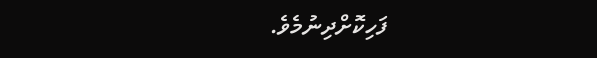ފަހިކޮށްދިނުމެވެ.